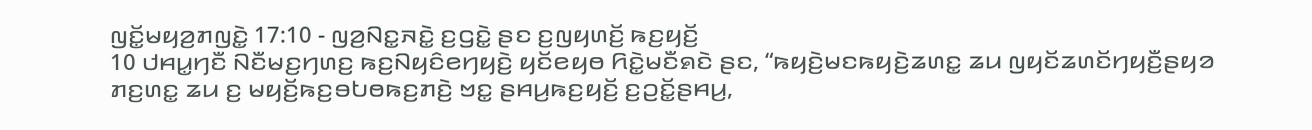ꤜꤢꤩ꤭ꤗꤟꤤ꤬ꤊꤜꤢꤧ꤭ 17:10 - ꤜꤤ꤬ꤡꤢ꤭ꤏꤢꤧ꤭ ꤢ꤬ꤞꤢꤧ꤭ ꤔꤢ ꤢ꤬ꤜꤟꤛꤢꤩ꤬ ꤒꤢ꤬ꤟꤢꤩ꤬
10 ꤓꤌꤣ꤭ꤚꤢꤪ ꤡꤢꤪꤗꤢ꤬ꤚꤛꤢ꤬ ꤒꤢ꤬ꤡꤟꤢꤨꤕꤚꤟꤢꤧ꤬ ꤟꤢꤩꤕꤟꤥ ꤖꤢꤧ꤭ꤗꤢꤪꤎꤢꤧ ꤔꤢ, “ꤒꤟꤢꤧ꤬ꤗꤢꤒꤟꤢꤧ꤬ꤘꤛꤢ꤭ ꤘꤣ ꤜꤟꤢꤩꤘꤛꤢꤩꤚꤟꤢꤪ꤬ꤔꤟꤤ ꤊꤢ꤬ꤛꤢ꤭ ꤘꤣ ꤢ꤬ ꤗꤟꤢꤩ꤬ꤒꤢ꤬ꤋꤝꤥꤒꤢ꤬ꤊꤢꤧ꤬ ꤠꤢ꤭ ꤔꤌꤣ꤬ꤒꤢ꤬ꤟꤢꤩ꤬ ꤢ꤬ꤑꤢꤩ꤭ꤔꤌꤣ꤬,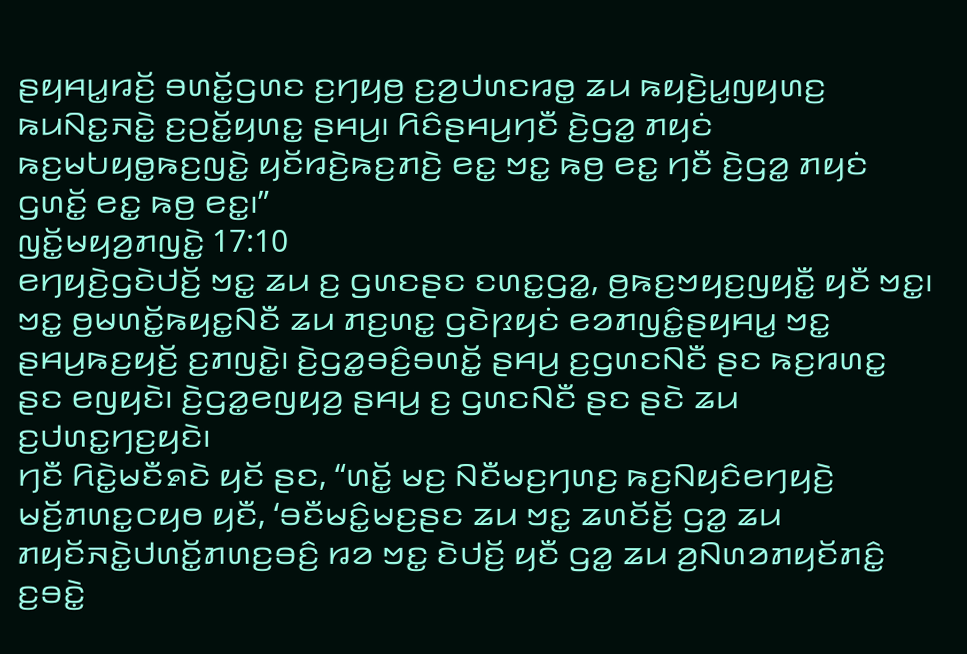ꤔꤟꤌꤣ꤭ꤙꤢꤩ꤬ ꤋꤛꤢꤩ꤭ꤞꤛꤢ ꤢ꤬ꤚꤟꤥ꤬ ꤢ꤬ꤤ꤬ꤓꤛꤢꤙꤥ꤭ ꤘꤣ ꤒꤟꤢꤧ꤬ꤣ꤭ꤜꤟꤛꤢ꤬ ꤒꤣꤡꤢ꤭ꤏꤢꤧ꤭ ꤢ꤬ꤑꤢꤩ꤭ꤟꤛꤢ꤭ ꤔꤌꤣ꤬꤯ ꤖꤢꤨꤔꤌꤣ꤬ꤚꤢꤪ ꤢꤧ꤬ꤞꤤ꤭ ꤊꤟꤢꤦ ꤒꤢ꤬ꤗꤝꤟꤥ꤭ꤒꤢ꤬ꤜꤢꤧ꤭ ꤟꤢꤩꤙꤢꤧ꤬ꤒꤢ꤬ꤊꤢꤧ꤬ ꤕꤢ꤭ ꤠꤢ꤭ ꤒꤥ꤬ ꤕꤢ꤭ ꤚꤢꤪ ꤢꤧ꤬ꤞꤤ꤭ ꤊꤟꤢꤦ ꤞꤛꤢꤩ꤭ ꤕꤢ꤭ ꤒꤥ꤬ ꤕꤢ꤭꤯”
ꤜꤢꤩ꤭ꤗꤟꤤ꤬ꤊꤜꤢꤧ꤭ 17:10
ꤕꤚꤟꤢꤧ꤬ꤞꤢꤧꤓꤢꤩ꤬ ꤠꤢ꤭ ꤘꤣ ꤢ꤬ ꤞꤛꤢꤔꤢ ꤢꤛꤢ꤭ꤞꤤ꤭, ꤥ꤬ꤒꤢ꤬ꤠꤟꤢ꤬ꤜꤟꤢꤪ꤭ ꤟꤢꤪ ꤠꤢ꤭꤯ ꤠꤢ꤭ ꤥ꤬ꤗꤛꤢꤩ꤭ꤒꤟꤢ꤭ꤡꤢꤪ ꤘꤣ ꤊꤢ꤬ꤛꤢ꤭ ꤞꤢꤧꤐꤟꤢꤦ ꤕꤤꤊꤜꤢꤨ꤭ꤔꤟꤌꤣ꤭ ꤠꤢ꤭ ꤔꤌꤣ꤬ꤒꤢ꤬ꤟꤢꤩ꤬ ꤢ꤬ꤊꤜꤢꤧ꤭꤯ ꤢꤧ꤬ꤞꤤ꤭ꤋꤢꤨ꤬ꤋꤛꤢꤩ꤭ ꤔꤌꤣ꤬ ꤢ꤬ꤞꤛꤢꤡꤢꤪ ꤔꤢ ꤒꤢ꤬ꤙꤛꤢ꤭ ꤔꤢ ꤕꤜꤟꤢꤧ꤯ ꤢꤧ꤬ꤞꤤ꤭ꤕꤜꤟꤤ꤬ ꤔꤌꤣ꤬ ꤢ꤬ ꤞꤛꤢꤡꤢꤪ ꤔꤢ ꤔꤢꤧ ꤘꤣ ꤢ꤬ꤓꤛꤢ꤭ꤚꤢ꤬ꤟꤢꤧ꤯
ꤚꤢꤪ ꤖꤢꤧ꤭ꤗꤢꤪꤎꤢꤧ ꤟꤢꤩ ꤔꤢ, “ꤛꤢꤩ꤭ ꤗꤢ꤬ ꤡꤢꤪꤗꤢ꤬ꤚꤛꤢ꤬ ꤒꤢ꤬ꤡꤟꤢꤨꤕꤚꤟꤢꤧ꤬ ꤗꤢꤩ꤬ꤊꤛꤢ꤭ꤍꤟꤥ ꤟꤢꤪ, ‘ꤋꤢꤪꤗꤢꤨ꤭ꤗꤢ꤬ꤔꤢ ꤘꤣ ꤠꤢ꤭ ꤘꤛꤢꤩꤢꤩ꤬ ꤞꤤ꤭ ꤘꤣ ꤊꤟꤢꤩꤏꤢꤧ꤭ꤓꤛꤢꤩ꤭ꤊꤛꤢ꤬ꤋꤢꤨ꤬ ꤙꤤ ꤠꤢ꤭ ꤢꤧꤓꤢꤩ꤬ ꤟꤢꤪ ꤞꤤ꤭ ꤘꤣ ꤤ꤬ꤡꤛꤤꤊꤟꤢꤩꤊꤢꤨ꤭ ꤢ꤬ꤋꤢꤧ꤭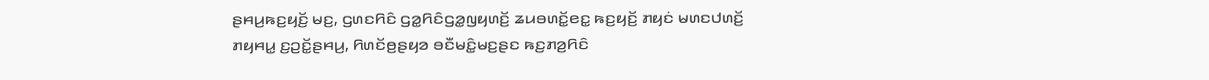ꤔꤌꤣ꤬ꤒꤢ꤬ꤟꤢꤩ꤬ ꤗꤢ꤬, ꤞꤛꤢꤖꤢꤨ ꤞꤤ꤭ꤖꤢꤨꤞꤤ꤭ꤜꤟꤛꤢꤩ꤬ ꤘꤣꤋꤛꤢꤩ꤭ꤕꤢ꤭ ꤒꤢ꤬ꤟꤢꤩ꤬ ꤊꤟꤢꤦ ꤗꤛꤢꤓꤛꤢꤩ꤬ ꤊꤟꤌꤣ꤭ ꤢ꤬ꤑꤢꤩ꤭ꤔꤌꤣ꤬, ꤖꤛꤢꤩꤥ꤬ꤔꤟꤤ ꤋꤢꤪꤗꤢꤨ꤭ꤗꤢ꤬ꤔꤢ ꤒꤢ꤬ꤊꤤ꤬ꤖꤢꤨ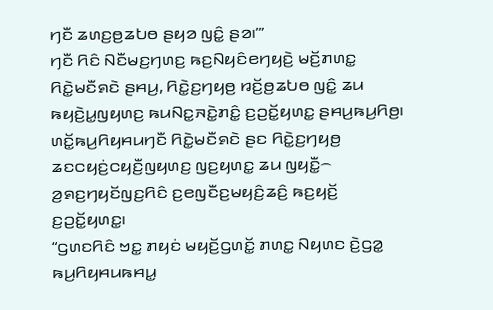ꤚꤢꤪ ꤘꤛꤢ꤬ꤥ꤬ꤘꤝꤥ ꤔꤟꤤ ꤜꤢꤨ꤭ ꤔꤤ꤯’”
ꤚꤢꤪ ꤖꤢꤨ ꤡꤢꤪꤗꤢ꤬ꤚꤛꤢ꤬ ꤒꤢ꤬ꤡꤟꤢꤨꤕꤚꤟꤢꤧ꤬ ꤗꤢꤩ꤬ꤊꤛꤢ꤭ ꤖꤢꤧ꤭ꤗꤢꤪꤎꤢꤧ ꤔꤌꤣ꤬, ꤖꤢꤧ꤭ꤢ꤬ꤚꤟꤥ꤬ ꤙꤢꤩ꤬ꤥ꤬ꤘꤝꤥ ꤜꤢꤨ꤭ ꤘꤣ ꤒꤟꤢꤧ꤬ꤣ꤭ꤜꤟꤛꤢ꤬ ꤒꤣꤡꤢ꤭ꤏꤢꤧ꤭ꤊꤢꤨ꤭ ꤢ꤬ꤑꤢꤩ꤭ꤟꤛꤢ꤭ ꤔꤌꤣ꤬ꤒꤣ꤬ꤖꤥ꤬꤯
ꤛꤢꤩ꤭ꤒꤣ꤬ꤖꤟꤌꤣꤚꤢꤪ ꤖꤢꤧ꤭ꤗꤢꤪꤎꤢꤧ ꤔꤢ ꤖꤢꤧ꤭ꤢ꤬ꤚꤟꤥ꤬ ꤘꤢꤍꤟꤢꤦ꤬ꤍꤟꤢꤪ꤬ꤜꤟꤛꤢ꤬ ꤜꤢ꤬ꤟꤛꤢ꤭ ꤘꤣ ꤜꤟꤢꤪ꤭꤮ ꤤ꤬ꤎꤢ꤬ꤚꤟꤢꤩꤜꤢ꤬ꤖꤢꤨ ꤢ꤬ꤕꤜꤢꤪꤢ꤬ꤗꤟꤢꤨ꤬ꤘꤢꤨ꤬ ꤒꤢ꤬ꤟꤢꤩ꤬ ꤢ꤬ꤑꤢꤩ꤭ꤟꤛꤢ꤭꤯
“ꤞꤛꤢꤖꤢꤨ ꤠꤢ꤭ ꤊꤟꤢꤦ ꤗꤟꤢꤩ꤬ꤞꤛꤢꤩ꤭ ꤊꤛꤢ꤭ ꤡꤟꤛꤢ ꤢꤧ꤬ꤞꤤ꤭ ꤒꤣ꤬ꤖꤟꤌꤣꤒꤌꤣ꤭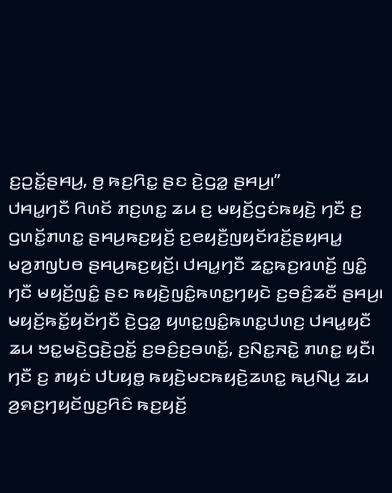ꤢ꤬ꤑꤢꤩ꤭ꤔꤌꤣ꤬, ꤥ꤬ ꤒꤢ꤬ꤖꤢ꤭ ꤔꤢ ꤢꤧ꤬ꤞꤤ꤭ ꤔꤌꤣ꤬꤯”
ꤓꤌꤣ꤭ꤚꤢꤪ ꤖꤛꤢꤩ ꤊꤢ꤬ꤛꤢ꤭ ꤘꤣ ꤢ꤬ ꤗꤟꤢꤩ꤬ꤞꤢꤦꤒꤟꤢꤧ꤬ ꤚꤢꤪ ꤢ꤬ ꤞꤛꤢꤩ꤭ꤊꤛꤢ꤭ ꤔꤌꤣ꤬ꤒꤢ꤬ꤟꤢꤩ꤬ ꤢ꤬ꤕꤟꤢꤪ꤬ꤜꤟꤢꤩꤙꤢꤩ꤬ꤔꤟꤌꤣ꤭ ꤗꤤ꤬ꤊꤜꤝꤥ ꤔꤌꤣ꤬ꤒꤢ꤬ꤟꤢꤩ꤬꤯ ꤓꤌꤣ꤭ꤚꤢꤪ ꤘꤢ꤭ꤒꤢ꤬ꤙꤛꤢꤩ꤬ ꤜꤢꤨ꤭ ꤚꤢꤪ ꤗꤟꤢꤩ꤬ꤜꤢꤨ꤭ ꤔꤢ ꤒꤟꤢꤧ꤬ꤜꤢꤨ꤭ꤒꤛꤢ꤭ꤚꤟꤢꤧ ꤢ꤬ꤋꤢꤨ꤬ꤘꤢꤪ ꤔꤌꤣ꤬꤯ ꤗꤟꤢꤩ꤬ꤒꤢꤩ꤭ꤟꤢꤩꤚꤢꤪ ꤢꤧ꤬ꤞꤤ꤭ ꤟꤛꤢ꤭ꤜꤢꤨ꤭ꤒꤛꤢ꤭ꤓꤛꤢ꤬ ꤓꤌꤣ꤭ꤟꤢꤪ ꤘꤣ ꤠꤢ꤭ꤗꤢꤧ꤬ꤞꤢꤧ꤬ꤑꤢꤩ꤭ ꤢ꤬ꤋꤢꤨ꤬ꤢ꤬ꤋꤛꤢꤩ꤭, ꤢ꤬ꤡꤢ꤭ꤏꤢꤧ꤭ ꤊꤛꤢ꤭ ꤟꤢꤪ꤯ ꤚꤢꤪ ꤢ꤬ ꤊꤟꤢꤦ ꤓꤝꤟꤥ꤭ ꤒꤟꤢꤧ꤬ꤗꤢꤒꤟꤢꤧ꤬ꤘꤛꤢ꤭ ꤒꤣ꤬ꤡꤣ꤬ ꤘꤣ ꤤ꤬ꤎꤢ꤬ꤚꤟꤢꤩꤜꤢ꤬ꤖꤢꤨ ꤒꤢ꤬ꤟꤢꤩ꤬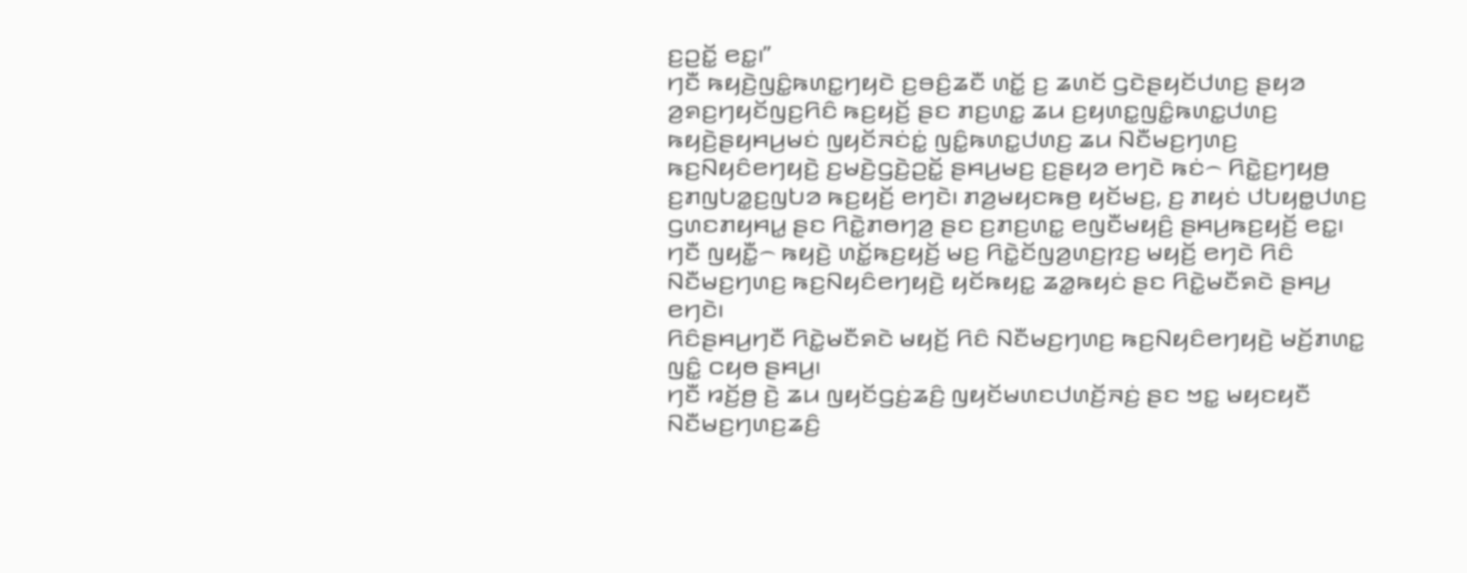ꤢ꤬ꤑꤢꤩ꤭ ꤕꤢ꤭꤯”
ꤚꤢꤪ ꤒꤟꤢꤧ꤬ꤜꤢꤨ꤭ꤒꤛꤢ꤭ꤚꤟꤢꤧ ꤢ꤬ꤋꤢꤨ꤬ꤘꤢꤪ ꤛꤢꤩ꤭ ꤢ꤬ ꤘꤛꤢꤩ ꤞꤢꤧꤔꤟꤢꤩꤓꤛꤢ꤬ ꤔꤟꤤ ꤤ꤬ꤎꤢ꤬ꤚꤟꤢꤩꤜꤢ꤬ꤖꤢꤨ ꤒꤢ꤬ꤟꤢꤩ꤬ ꤔꤢ ꤊꤢ꤬ꤛꤢ꤭ ꤘꤣ ꤢ꤬ꤟꤛꤢ꤭ꤜꤢꤨ꤭ꤒꤛꤢ꤭ꤓꤛꤢ꤬ ꤒꤟꤢꤧ꤬ꤔꤟꤌꤣ꤬ꤗꤢꤦ ꤜꤟꤢꤩꤏꤢꤦꤢꤦ꤭ ꤜꤢꤨ꤭ꤒꤛꤢ꤭ꤓꤛꤢ꤬ ꤘꤣ ꤡꤢꤪꤗꤢ꤬ꤚꤛꤢ꤬ ꤒꤢ꤬ꤡꤟꤢꤨꤕꤚꤟꤢꤧ꤬ ꤢ꤬ꤗꤢꤧ꤬ꤞꤢꤧ꤬ꤑꤢꤩ꤭ ꤔꤌꤣ꤬ꤗꤢ꤬ ꤢ꤬ꤔꤟꤤ ꤕꤚꤢꤧ ꤒꤢꤦ꤮ ꤖꤢꤧ꤭ꤢ꤬ꤚꤟꤥ꤬ ꤢ꤬ꤊꤜꤝꤤ꤭ꤢ꤬ꤜꤝꤤ ꤒꤢ꤬ꤟꤢꤩ꤬ ꤕꤚꤢꤧ꤯ ꤊꤤ꤬ꤗꤟꤢꤒꤥ꤬ ꤟꤢꤩꤗꤢ꤬, ꤢ꤬ ꤊꤟꤢꤦ ꤓꤝꤟꤥ꤭ꤓꤛꤢ꤬ ꤞꤛꤢꤊꤟꤌꤣ꤭ ꤔꤢ ꤖꤢꤧ꤭ꤊꤥꤚꤤ꤬ ꤔꤢ ꤢ꤬ꤊꤢ꤬ꤛꤢ꤭ ꤕꤜꤢꤪꤗꤟꤢꤨ꤬ ꤔꤌꤣ꤬ꤒꤢ꤬ꤟꤢꤩ꤬ ꤕꤢ꤭꤯ ꤚꤢꤪ ꤜꤟꤢꤪ꤭꤮ ꤒꤟꤢꤧ꤬ ꤛꤢꤩ꤭ꤒꤢ꤬ꤟꤢꤩ꤬ ꤗꤢ꤬ ꤖꤢꤧ꤭ꤢꤩꤜꤤ꤬ꤛꤢ꤬ꤐꤢ꤬ ꤗꤟꤢꤩ꤬ ꤕꤚꤢꤧ ꤖꤢꤨ ꤡꤢꤪꤗꤢ꤬ꤚꤛꤢ꤬ ꤒꤢ꤬ꤡꤟꤢꤨꤕꤚꤟꤢꤧ꤬ ꤟꤢꤩꤒꤟꤢ꤭ ꤘꤤ꤭ꤒꤟꤢꤦ ꤔꤢ ꤖꤢꤧ꤭ꤗꤢꤪꤎꤢꤧ ꤔꤌꤣ꤬ ꤕꤚꤢꤧ꤯
ꤖꤢꤨꤔꤌꤣ꤬ꤚꤢꤪ ꤖꤢꤧ꤭ꤗꤢꤪꤎꤢꤧ ꤗꤟꤢꤩ꤬ ꤖꤢꤨ ꤡꤢꤪꤗꤢ꤬ꤚꤛꤢ꤬ ꤒꤢ꤬ꤡꤟꤢꤨꤕꤚꤟꤢꤧ꤬ ꤗꤢꤩ꤬ꤊꤛꤢ꤭ ꤜꤢꤨ꤭ ꤍꤟꤥ ꤔꤌꤣ꤬꤯
ꤚꤢꤪ ꤙꤢꤩ꤬ꤥ꤬ ꤢꤧ꤬ ꤘꤣ ꤜꤟꤢꤩꤞꤢꤦ꤬ꤘꤢꤨ꤬ ꤜꤟꤢꤩꤗꤛꤢꤓꤛꤢꤩ꤬ꤏꤢꤦ꤬ ꤔꤢ ꤠꤢ꤭ ꤗꤟꤢꤟꤢꤪ ꤡꤢꤪꤗꤢ꤬ꤚꤛꤢ꤬ꤘꤢꤨ꤬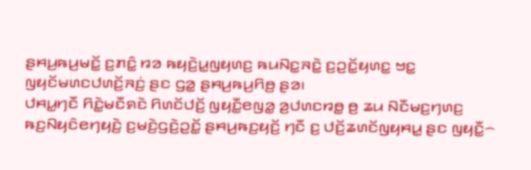ꤔꤌꤣ꤬ꤒꤣ꤬ꤗꤢꤩ꤭ ꤢ꤬ꤊꤢꤨ꤭ ꤙꤤ ꤒꤟꤢꤧ꤬ꤣ꤭ꤜꤟꤛꤢ꤬ ꤒꤣꤡꤢ꤭ꤏꤢꤧ꤭ ꤢ꤬ꤑꤢꤩ꤭ꤟꤛꤢ꤭ ꤠꤢ꤭ ꤜꤟꤢꤩꤗꤛꤢꤓꤛꤢꤩ꤬ꤏꤢꤦ꤬ ꤔꤢ ꤞꤤ꤭ ꤔꤌꤣ꤬ꤒꤣ꤬ꤖꤥ꤬ ꤔꤤ꤯
ꤓꤌꤣ꤭ꤚꤢꤪ ꤖꤢꤧ꤭ꤗꤢꤪꤎꤢꤧ ꤖꤛꤢꤩꤓꤢꤩ꤬ ꤜꤟꤢꤪ꤭ꤕꤜꤤ꤭ ꤤ꤬ꤓꤛꤢꤙꤥ꤭ ꤥ꤬ ꤘꤣ ꤡꤢꤪꤗꤢ꤬ꤚꤛꤢ꤬ ꤒꤢ꤬ꤡꤟꤢꤨꤕꤚꤟꤢꤧ꤬ ꤢ꤬ꤗꤢꤧ꤬ꤞꤢꤧ꤬ꤑꤢꤩ꤭ ꤔꤌꤣ꤬ꤒꤢ꤬ꤟꤢꤩ꤬ ꤚꤢꤪ ꤢ꤬ ꤓꤢꤩ꤬ꤘꤛꤢꤩꤜꤟꤌꤣ꤭ ꤔꤢ ꤜꤟꤢꤪ꤭꤮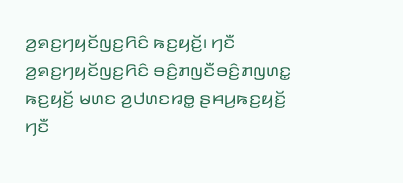ꤤ꤬ꤎꤢ꤬ꤚꤟꤢꤩꤜꤢ꤬ꤖꤢꤨ ꤒꤢ꤬ꤟꤢꤩ꤬꤯ ꤚꤢꤪ ꤤ꤬ꤎꤢ꤬ꤚꤟꤢꤩꤜꤢ꤬ꤖꤢꤨ ꤋꤢꤨ꤬ꤊꤜꤢꤪꤋꤢꤨ꤬ꤊꤜꤛꤢ꤭ ꤒꤢ꤬ꤟꤢꤩ꤬ ꤗꤛꤢ ꤤ꤬ꤓꤛꤢꤙꤥ꤭ ꤔꤌꤣ꤬ꤒꤢ꤬ꤟꤢꤩ꤬ ꤚꤢꤪ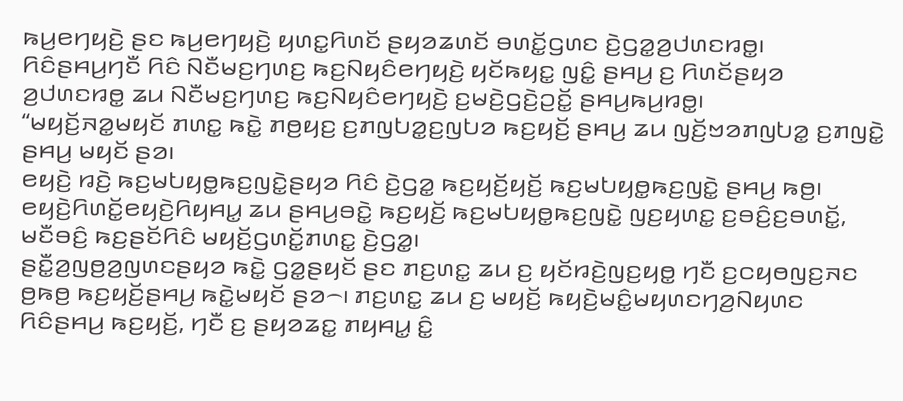ꤒꤣ꤬ꤕꤚꤟꤢꤧ꤬ ꤔꤢ ꤒꤣ꤬ꤕꤚꤟꤢꤧ꤬ ꤟꤛꤢ꤭ꤖꤛꤢꤩ ꤔꤟꤤꤘꤛꤢꤩ ꤋꤛꤢꤩ꤭ꤞꤛꤢ ꤢꤧ꤬ꤞꤤ꤭ꤤ꤬ꤓꤛꤢꤙꤥ꤭꤯
ꤖꤢꤨꤔꤌꤣ꤬ꤚꤢꤪ ꤖꤢꤨ ꤡꤢꤪꤗꤢ꤬ꤚꤛꤢ꤬ ꤒꤢ꤬ꤡꤟꤢꤨꤕꤚꤟꤢꤧ꤬ ꤟꤢꤩꤒꤟꤢ꤭ ꤜꤢꤨ꤭ ꤔꤌꤣ꤬ ꤢ꤬ ꤖꤛꤢꤩꤔꤟꤤ ꤤ꤬ꤓꤛꤢꤙꤥ꤭ ꤘꤣ ꤡꤢꤪꤗꤢ꤬ꤚꤛꤢ꤬ ꤒꤢ꤬ꤡꤟꤢꤨꤕꤚꤟꤢꤧ꤬ ꤢ꤬ꤗꤢꤧ꤬ꤞꤢꤧ꤬ꤑꤢꤩ꤭ ꤔꤌꤣ꤬ꤒꤣ꤬ꤙꤥ꤭꤯
“ꤗꤟꤢꤩ꤬ꤏꤤ꤭ꤗꤟꤢꤩ ꤊꤛꤢ꤭ ꤒꤢꤧ꤭ ꤊꤥ꤬ꤟꤢ꤬ ꤢ꤬ꤊꤜꤝꤤ꤭ꤢ꤬ꤜꤝꤤ ꤒꤢ꤬ꤟꤢꤩ꤬ ꤔꤌꤣ꤬ ꤘꤣ ꤜꤢꤩ꤬ꤠꤤꤊꤜꤝꤤ꤭ ꤢ꤬ꤊꤜꤢꤧ꤭ ꤔꤌꤣ꤬ ꤗꤟꤢꤩ ꤔꤤ꤯
ꤕꤟꤢꤧ꤬ ꤙꤢꤧ꤬ ꤒꤢ꤬ꤗꤝꤟꤥ꤭ꤒꤢ꤬ꤜꤢꤧ꤭ꤔꤟꤤ ꤖꤢꤨ ꤢꤧ꤬ꤞꤤ꤭ ꤒꤢ꤬ꤟꤢꤩ꤬ꤟꤢꤩ꤬ ꤒꤢ꤬ꤗꤝꤟꤥ꤭ꤒꤢ꤬ꤜꤢꤧ꤭ ꤔꤌꤣ꤬ ꤒꤥ꤬꤯ ꤕꤟꤢꤧ꤬ꤖꤛꤢꤩ꤭ꤕꤟꤢꤧ꤬ꤖꤟꤌꤣ꤭ ꤘꤣ ꤔꤌꤣ꤬ꤋꤢꤧ꤭ ꤒꤢ꤬ꤟꤢꤩ꤬ ꤒꤢ꤬ꤗꤝꤟꤥ꤭ꤒꤢ꤬ꤜꤢꤧ꤭ ꤜꤢ꤬ꤟꤛꤢ꤭ ꤢ꤬ꤋꤢꤨ꤬ꤢ꤬ꤋꤛꤢꤩ꤭, ꤗꤢꤪꤋꤢꤨ꤬ ꤒꤢ꤬ꤔꤢꤩꤖꤢꤨ ꤗꤟꤢꤩ꤬ꤞꤛꤢꤩ꤭ꤊꤛꤢ꤭ ꤢꤧ꤬ꤞꤤ꤭꤯
ꤔꤢꤪ꤭ꤤ꤬ꤜꤥ꤬ꤤ꤬ꤜꤛꤢꤔꤟꤤ ꤒꤢꤧ꤭ ꤞꤤ꤭ꤔꤟꤢꤩ ꤔꤢ ꤊꤢ꤬ꤛꤢ꤭ ꤘꤣ ꤢ꤬ ꤟꤢꤩꤙꤢꤧ꤬ꤜꤢ꤬ꤟꤥ꤭ ꤚꤢꤪ ꤢ꤬ꤍꤟꤥꤜꤢ꤬ꤏꤢ ꤥ꤬ꤒꤥ꤬ ꤒꤢ꤬ꤟꤢꤩ꤬ꤔꤌꤣ꤬ ꤒꤢꤧ꤭ꤗꤟꤢꤩ ꤔꤤ꤮꤯ ꤊꤢ꤬ꤛꤢ꤭ ꤘꤣ ꤢ꤬ ꤗꤟꤢꤩ꤬ ꤒꤟꤢꤧ꤬ꤗꤢꤨ꤭ꤗꤟꤛꤢꤚꤤ꤬ꤡꤟꤛꤢ ꤖꤢꤨꤔꤌꤣ꤬ ꤒꤢ꤬ꤟꤢꤩ꤬, ꤚꤢꤪ ꤢ꤬ ꤔꤟꤤꤘꤢ꤭ ꤊꤟꤌꤣ꤭ ꤢꤨ꤭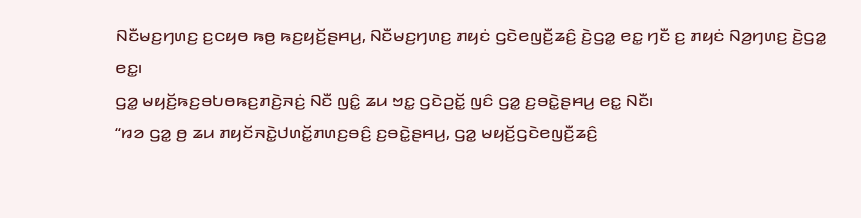ꤡꤢꤪꤗꤢ꤬ꤚꤛꤢ꤬ ꤢ꤬ꤍꤟꤥ ꤒꤥ꤬ ꤒꤢ꤬ꤟꤢꤩ꤬ꤔꤌꤣ꤬, ꤡꤢꤪꤗꤢ꤬ꤚꤛꤢ꤬ ꤊꤟꤢꤦ ꤞꤢꤧꤕꤜꤢꤪ꤬ꤘꤢꤨ꤬ ꤢꤧ꤬ꤞꤤ꤭ ꤕꤢ꤭ ꤚꤢꤪ ꤢ꤬ ꤊꤟꤢꤦ ꤡꤤ꤬ꤚꤛꤢ꤬ ꤢꤧ꤬ꤞꤤ꤭ ꤕꤢ꤭꤯
ꤞꤤ꤭ ꤗꤟꤢꤩ꤬ꤒꤢ꤬ꤋꤝꤥꤒꤢ꤬ꤊꤢꤧ꤬ꤏꤢꤦ꤬ ꤡꤢꤪ ꤜꤢꤨ꤭ ꤘꤣ ꤠꤢ꤭ ꤞꤢꤧꤑꤢꤩ꤭ ꤜꤢꤨ ꤞꤤ꤭ ꤢ꤬ꤋꤢꤧ꤭ꤔꤌꤣ꤬ ꤕꤢ꤭ ꤡꤢꤪ꤯
“ꤙꤤ ꤞꤤ꤭ ꤥ꤬ ꤘꤣ ꤊꤟꤢꤩꤏꤢꤧ꤭ꤓꤛꤢꤩ꤭ꤊꤛꤢ꤬ꤋꤢꤨ꤬ ꤢ꤬ꤋꤢꤧ꤭ꤔꤌꤣ꤬, ꤞꤤ꤭ ꤗꤟꤢꤩ꤬ꤞꤢꤧꤕꤜꤢꤪ꤬ꤘꤢꤨ꤬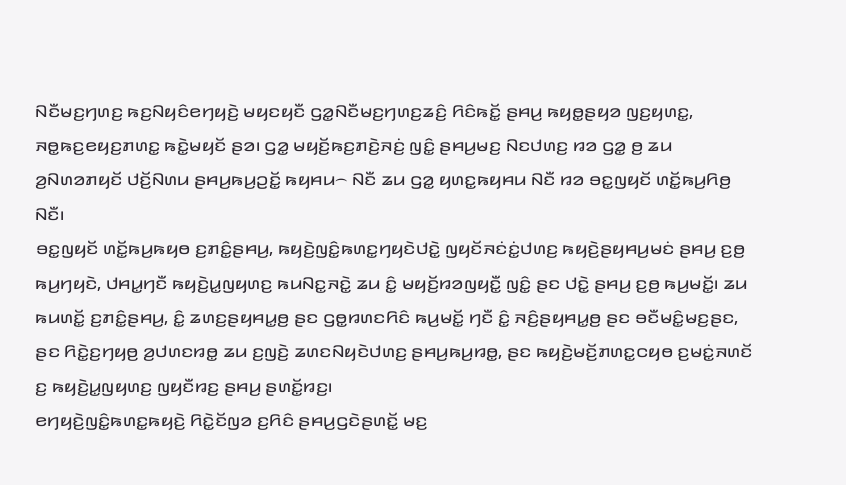ꤡꤢꤪꤗꤢ꤬ꤚꤛꤢ꤬ ꤒꤢ꤬ꤡꤟꤢꤨꤕꤚꤟꤢꤧ꤬ ꤗꤟꤢꤟꤢꤪ ꤞꤤ꤭ꤡꤢꤪꤗꤢ꤬ꤚꤛꤢ꤬ꤘꤢꤨ꤬ ꤖꤢꤨꤒꤢꤩ꤭ ꤔꤌꤣ꤬ ꤒꤟꤥ꤭ꤔꤟꤤ ꤜꤢ꤬ꤟꤛꤢ꤭, ꤏꤥ꤭ꤒꤢ꤬ꤕꤟꤢ꤬ꤊꤛꤢ꤭ ꤒꤢꤧ꤭ꤗꤟꤢꤩ ꤔꤤ꤯ ꤞꤤ꤭ ꤗꤟꤢꤩ꤬ꤒꤢ꤬ꤊꤢꤧ꤬ꤏꤢꤦ꤬ ꤜꤢꤨ꤭ ꤔꤌꤣ꤬ꤗꤢ꤬ ꤡꤢꤓꤛꤢ꤬ ꤙꤤ ꤞꤤ꤭ ꤥ꤬ ꤘꤣ ꤤ꤬ꤡꤛꤤꤊꤟꤢꤩ ꤓꤢꤩ꤬ꤡꤛꤣ ꤔꤌꤣ꤬ꤒꤣ꤬ꤑꤢꤩ꤭ ꤒꤟꤌꤣ꤮ ꤡꤢꤪ ꤘꤣ ꤞꤤ꤭ ꤟꤛꤢ꤭ꤒꤟꤌꤣ ꤡꤢꤪ ꤙꤤ ꤋꤢ꤭ꤜꤟꤢꤩ ꤛꤢꤩ꤭ꤒꤣ꤬ꤖꤥ꤬ ꤡꤢꤪ꤯
ꤋꤢ꤭ꤜꤟꤢꤩ ꤛꤢꤩ꤭ꤒꤣ꤬ꤒꤟꤥ ꤢ꤬ꤊꤢꤨ꤭ꤔꤌꤣ꤬, ꤒꤟꤢꤧ꤬ꤜꤢꤨ꤭ꤒꤛꤢ꤭ꤚꤟꤢꤧꤓꤢꤧ꤭ ꤜꤟꤢꤩꤏꤢꤦꤢꤦ꤭ꤓꤛꤢ꤬ ꤒꤟꤢꤧ꤬ꤔꤟꤌꤣ꤬ꤗꤢꤦ ꤔꤌꤣ꤬ ꤢ꤬ꤥ꤬ ꤒꤣ꤬ꤚꤟꤢꤧ, ꤓꤌꤣ꤭ꤚꤢꤪ ꤒꤟꤢꤧ꤬ꤣ꤭ꤜꤟꤛꤢ꤬ ꤒꤣꤡꤢ꤭ꤏꤢꤧ꤭ ꤘꤣ ꤢꤨ꤭ ꤗꤟꤢꤩ꤬ꤙꤤꤜꤟꤢꤪ꤭ ꤜꤢꤨ꤭ ꤔꤢ ꤓꤢꤧ꤭ ꤔꤌꤣ꤬ ꤢ꤬ꤥ꤬ ꤒꤣ꤬ꤗꤢꤩ꤭꤯ ꤘꤣ ꤒꤣꤛꤢꤩ꤭ ꤢ꤬ꤊꤢꤨ꤭ꤔꤌꤣ꤬, ꤢꤨ꤭ ꤘꤛꤢ꤬ꤔꤟꤌꤣ꤭ꤥ꤬ ꤔꤢ ꤞꤥ꤭ꤙꤛꤢꤖꤢꤨ ꤒꤣ꤬ꤗꤢꤩ꤭ ꤚꤢꤪ ꤢꤨ꤭ ꤏꤢꤨ꤬ꤔꤟꤌꤣ꤭ꤥ꤬ ꤔꤢ ꤋꤢꤪꤗꤢꤨ꤭ꤗꤢ꤬ꤔꤢ, ꤔꤢ ꤖꤢꤧ꤭ꤢ꤬ꤚꤟꤥ꤬ ꤤ꤬ꤓꤛꤢꤙꤥ꤭ ꤘꤣ ꤢ꤬ꤜꤢꤧ꤬ ꤘꤛꤢꤡꤟꤢꤧꤓꤛꤢ꤬ ꤔꤌꤣ꤬ꤒꤣ꤬ꤙꤥ꤭, ꤔꤢ ꤒꤟꤢꤧ꤬ꤗꤢꤩ꤬ꤊꤛꤢ꤭ꤍꤟꤥ ꤢ꤬ꤗꤢꤦ꤭ꤏꤛꤢꤩ ꤢ꤬ ꤒꤟꤢꤧ꤬ꤣ꤭ꤜꤟꤛꤢ꤬ ꤜꤟꤢꤪꤙꤢ꤬ ꤔꤌꤣ꤬ ꤔꤛꤢꤩ꤭ꤙꤢ꤬꤯
ꤕꤚꤟꤢꤧ꤬ꤜꤢꤨ꤭ꤒꤛꤢ꤭ꤒꤟꤢꤧ꤬ ꤖꤢꤧ꤭ꤢꤩꤜꤤ ꤢ꤬ꤖꤢꤨ ꤔꤌꤣ꤬ꤞꤢꤧꤔꤛꤢꤩ꤭ ꤗꤢ꤬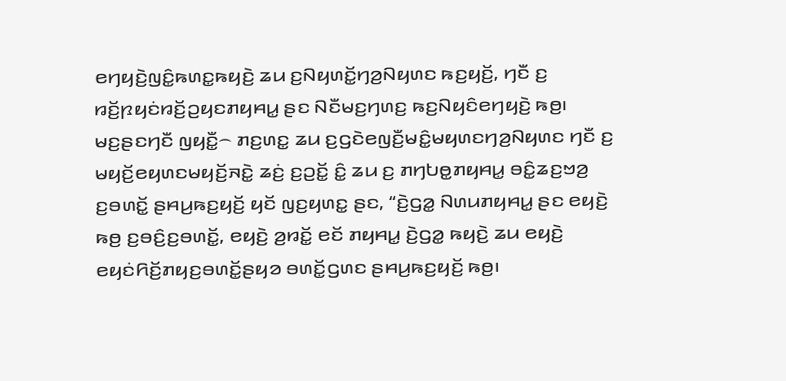ꤕꤚꤟꤢꤧ꤬ꤜꤢꤨ꤭ꤒꤛꤢ꤭ꤒꤟꤢꤧ꤬ ꤘꤣ ꤢ꤬ꤡꤟꤛꤢꤩ꤭ꤚꤤ꤬ꤡꤟꤛꤢ ꤒꤢ꤬ꤟꤢꤩ꤬, ꤚꤢꤪ ꤢ꤬ ꤙꤢꤩ꤬ꤐꤟꤢꤦꤙꤢꤩ꤬ꤑꤟꤢꤊꤟꤌꤣ꤭ ꤔꤢ ꤡꤢꤪꤗꤢ꤬ꤚꤛꤢ꤬ ꤒꤢ꤬ꤡꤟꤢꤨꤕꤚꤟꤢꤧ꤬ ꤒꤥ꤬꤯
ꤗꤢ꤬ꤔꤢꤚꤢꤪ ꤜꤟꤢꤪ꤭꤮ ꤊꤢ꤬ꤛꤢ꤭ ꤘꤣ ꤢ꤬ꤞꤢꤧꤕꤜꤢꤪ꤬ꤗꤢꤨ꤭ꤗꤟꤛꤢꤚꤤ꤬ꤡꤟꤛꤢ ꤚꤢꤪ ꤢ꤬ ꤗꤟꤢꤩ꤬ꤕꤟꤛꤢꤗꤟꤢꤩ꤬ꤏꤢꤧ꤭ ꤘꤢꤦ꤬ ꤢ꤬ꤑꤢꤩ꤭ ꤢꤨ꤭ ꤘꤣ ꤢ꤬ ꤊꤚꤝꤥ꤭ꤊꤟꤌꤣ꤭ ꤋꤢꤨ꤭ꤘꤢ꤬ꤠꤤ꤬ ꤢ꤬ꤋꤛꤢꤩ꤭ ꤔꤌꤣ꤬ꤒꤢ꤬ꤟꤢꤩ꤬ ꤟꤢꤩ ꤜꤢ꤬ꤟꤛꤢ꤭ ꤔꤢ, “ꤢꤧ꤬ꤞꤤ꤭ ꤡꤛꤣꤊꤟꤌꤣ꤭ ꤔꤢ ꤕꤟꤢꤧ꤬ ꤒꤥ꤬ ꤢ꤬ꤋꤢꤨ꤬ꤢ꤬ꤋꤛꤢꤩ꤭, ꤕꤟꤢꤧ꤬ ꤤ꤬ꤙꤢꤩ꤭ ꤕꤢꤩ ꤊꤟꤌꤣ꤭ ꤢꤧ꤬ꤞꤤ꤭ ꤒꤟꤢꤧ꤬ ꤘꤣ ꤕꤟꤢꤧ꤬ ꤕꤟꤢꤦꤖꤢꤩ꤬ꤊꤟꤢ꤬ꤋꤛꤢꤩ꤭ꤔꤟꤤ ꤋꤛꤢꤩ꤭ꤞꤛꤢ ꤔꤌꤣ꤬ꤒꤢ꤬ꤟꤢꤩ꤬ ꤒꤥ꤬꤯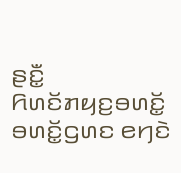ꤔꤢꤪ꤭ ꤖꤛꤢꤩꤊꤟꤢ꤬ꤋꤛꤢꤩ꤭ ꤋꤛꤢꤩ꤭ꤞꤛꤢ ꤕꤚꤢꤧ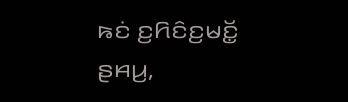ꤒꤢꤦ ꤢ꤬ꤖꤢꤨꤢ꤬ꤗꤢꤩ꤭ ꤔꤌꤣ꤬,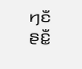ꤚꤢꤪ ꤔꤢꤪ꤭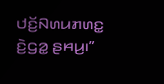ꤓꤢꤩ꤬ꤡꤛꤣꤊꤛꤢ꤭ ꤢꤧ꤬ꤞꤤ꤭ ꤔꤌꤣ꤬꤯”